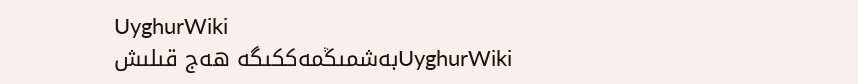UyghurWiki
UyghurWikiبەشمىڭمەككىگە ھەج قىلىش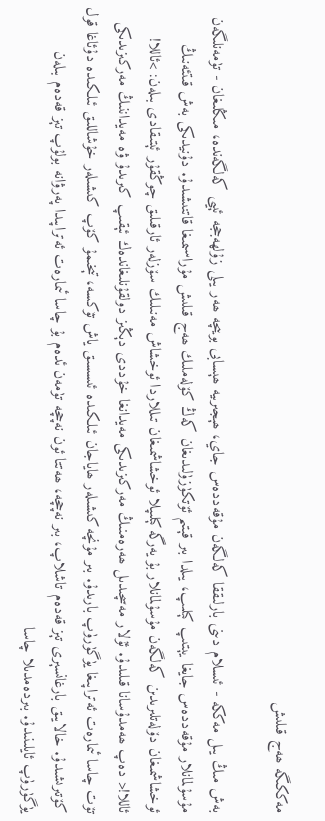مەككىگە ھەج قىلىش

بەش مىڭ يىل مەككە - ئىسلام دىنى بارلىققا كەلگەن مۇقەددەس جاي، ھېجىرىيە ھېسابى بويىچە ھەر يىلى زۇلھەججە ئېيى كەلگەندە، مىڭلىغان - تۈمەنلىگەن مۇسۇلمانلار مۇقەددەس جايغا يېتىپ كېلىپ، يىلدا بىر قېتىم ئۆتكۈزۈلىدىغان كەڭ كۆلەملىك ھەج قىلىش مۇراسىمىغا قاتنىشىدۇ. دۇنيدىكى بەش قىتئەنىڭ ئوخشاشمىغان دۆلەتلىرىدىن كەلگەن مۇسۇلمانلار بۇ يەرگە كېلىپلا ئوخشاشمىغان تىللاردا ئوخشاش مەنىلىك سۆزلەر ئارقىلىق چوڭقۇر ئېتىقادى بىلەن: >ئاللا! ئاللا!< دەپ ھەمدۇسانا قىلىدۇ. ئۇلار مەسچىدىل ھەرەمنىڭ مەركىزىدىكى مەيدانغا خۇددى دېڭىز دولقۇنلىغاندەك ئېقىپ كىرىدۇ ۋە مەيداننىڭ مەركىزىدىكى تۆت چاسا ئىمارەت ئەتراپىغا يۈگۈرۈپ بارىدۇ. بىر مۇنچە كىشىلەر ھاياجان ئىلكىدە ئىسسىق ياش تۆكسە، تېخىمۇ كۆپ كىشىلەر خۇشاللىق ئىلكىدە دۇئاغا قول كۆتىرىشىدۇ. خالايىق بارغانسېرى تېز قەدەم تاشلاپ، بىر نەچچە، ھەتتا ئون نەچچە تۈمەن ئدەم بۇ چاسا ئىمارەت ئەتراپىدا پەرۋانە بولۇپ تېز قەدەم بىلەن يۈگۈرۈپ ئايلىنىدۇ. بىردەمدىلا چاسا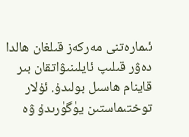ئىمارەتنى مەركەز قىلغان ھالدا دەۋر قىلىپ ئايلىنىۋاتقان بىر قاينام ھاسىل بولىدۇ. ئۇلار توختىماستىن يۈگۈرىدۇ ۋە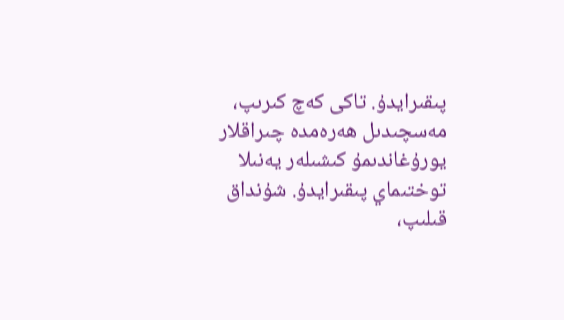پىقىرايدۇ. تاكى كەچ كىرىپ، مەسچىدىل ھەرەمدە چىراقلار يورۇغاندىمۇ كىشىلەر يەنىلا توختىماي پىقىرايدۇ. شۇنداق قىلىپ،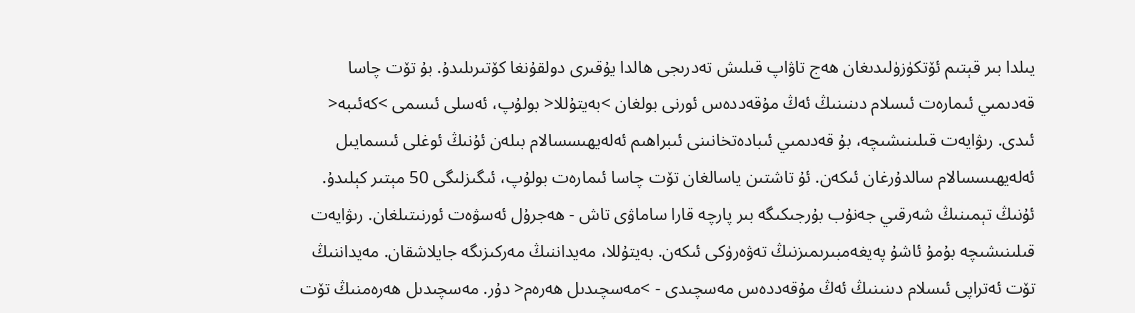يىلدا بىر قېتىم ئۆتكۈزۈلىدىغان ھەج تاۋاپ قىلىش تەدرىجى ھالدا يۇقىرى دولقۇنغا كۆتىرىلىدۇ. بۇ تۆت چاسا قەدىمىي ئىمارەت ئىسلام دىنىنىڭ ئەڭ مۇقەددەس ئورنى بولغان >بەيتۇللا< بولۇپ، ئەسلى ئىسمى >كەئىبە< ئىدى. رىۋايەت قىلىنىشىچە، بۇ قەدىمىي ئىبادەتخانىنى ئىبراھىم ئەلەيھىسسالام بىلەن ئۇنىڭ ئوغلى ئىسمايىل ئەلەيھىسسالام سالدۇرغان ئىكەن. ئۇ تاشتىن ياسالغان تۆت چاسا ئىمارەت بولۇپ، ئىگىزلىگى 50 مېتىر كېلىدۇ. ئۇنىڭ تېمىنىڭ شەرقىي جەنۇب بۇرجىكىگە بىر پارچە قارا ساماۋى تاش - ھەجرۇل ئەسۋەت ئورنىتىلغان. رىۋايەت قىلىنىشىچە بۇمۇ ئاشۇ پەيغەمبىرىمىزنىڭ تەۋەرۈكى ئىكەن. بەيتۇللا، مەيداننىڭ مەركىزىگە جايلاشقان. مەيداننىڭ تۆت ئەتراپى ئىسلام دىنىنىڭ ئەڭ مۇقەددەس مەسچىدى - >مەسچىدىل ھەرەم< دۇر. مەسچىدىل ھەرەمنىڭ تۆت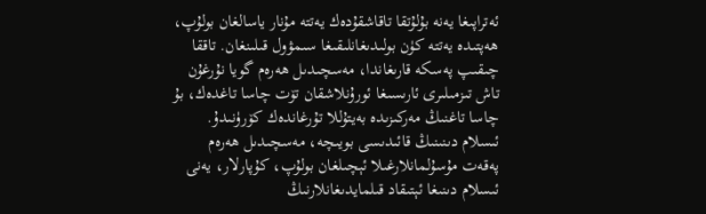ئەتراپىغا يەنە بۇلۇتقا تاقاشقۇدەك يەتتە مۇنار ياسالغان بولۇپ، ھەپتىدە يەتتە كۈن بولىدىغانلىقىغا سىمۋول قىلىنغان. تاققا چىقىپ پەسكە قارىغاندا، مەسچىدىل ھەرەم گويا نۇرغۇن تاش تىزمىلىرى ئارىسىغا ئورۇنلاشقان تۆت چاسا تاغدەك، بۇ چاسا تاغنىڭ مەركىزىدە بەيتۇللا تۇرغاندەك كۆرۈنىدۇ. ئىسلام دىنىنىڭ قائىدىسى بويىچە، مەسچىدىل ھەرەم پەقەت مۇسۇلمانلارغىلا ئېچىلغان بولۇپ، كۇپارلار، يەنى ئىسلام دىنىغا ئېتىقاد قىلمايدىغانلارنىڭ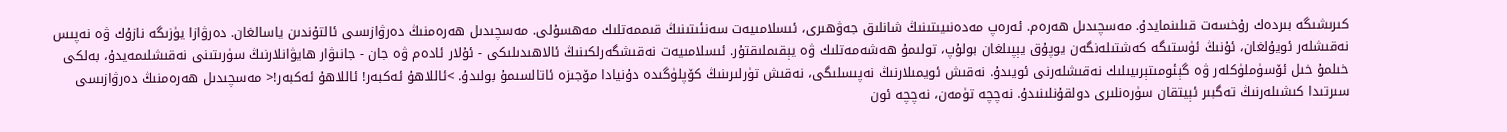كىرىشىگە بىردەك رۇخسەت قىلىنمايدۇ. مەسچىدىل ھەرەم. ئەرەپ مەدەنىيىتىنىڭ شانلىق جەۋھىرى، ئىسلامىيەت سەنئىتىنىڭ قىممەتلىك مەھسۇلى. مەسچىدىل ھەرەمنىڭ دەرۋازىسى ئالتۇندىن ياسالغان. دەرۋازا يۈزىگە نازۇك ۋە نەپىس نەقىشلەر ئويۇلغان، ئۇنىڭ ئۈستىگە كەشتىلەنگەن يوپۇق يېپىلغان بولۇپ، تولىمۇ ھەشەمەتلىك ۋە يېقىملىقتۇر. ئىسلامىيەت نەقىشگەرلكىنىڭ ئالاھىدىلىكى - ئۇلار ئادەم ۋە جان - جانىۋار ھايۋانلارنىڭ سۈرىتىنى نەقىشلىمەيدۇ، بەلكى خىلمۇ خىل ئۆسۈملۈكلەر ۋە گېئومىتېرىيىلىك نەقىشلەرنى ئويىدۇ. نەقىش ئويمىلارنىڭ نەپىسلىگى، نەقىش تۈرلىرىنىڭ كۆپلۈگىدە دۇنيادا مۆجىزە ئاتالسىمۇ بولىدۇ. >ئاللاھۇ ئەكبەر! ئاللاھۇ ئەكبەر!< مەسچىدىل ھەرەمنىڭ دەرۋازىسى سىرتىدا كىشىلەرنىڭ تەگبىر ئېيتقان سۈرەنلىرى دولقۇنلىنىدۇ. نەچچە تۈمەن، نەچچە ئون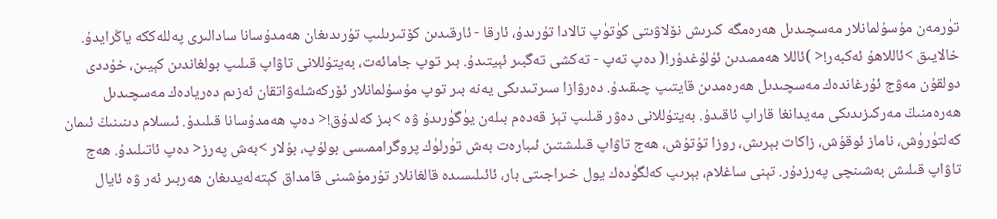تۈرمەن مۇسۇلمانلار مەسچىدىل ھەرەمگە كىرىش نۆلاۋىتى كۈتۈپ تالادا تۇرىدۇ، ئارقا - ئارقىدىن كۆتىرىلىپ تۇرىدىغان ھەمدۇسانا سادالىرى پەللەككە ياڭرايدۇ. خالايىق >ئاللاھۇ ئەكبەر!< )ئاللا ھەممىدىن ئۇلۇغدۇر!( دەپ تەپ - تەكشى تەگبىر ئېيتىدۇ. بىر توپ جامائەت، بەيتۇللانى تاۋاپ قىلىپ بولغاندىن كېيىن، خۇددى دولقۇن مەۋج ئۇرغاندەك مەسچىدىل ھەرەمدىن قايتىپ چىقىدۇ. دەرۋازا سىرتىدىكى يەنە بىر توپ مۇسۇلمانلار ئۆركەشلەۋاتقان ئەزىم دەريادەك مەسچىدىل ھەرەمنىڭ مەركىزىدىكى مەيدانغا قاراپ ئاقىدۇ. بەيتۇللانى دەۋر قىلىپ تېز قەدەم بىلەن يۈگۈرىدۇ ۋە >بىز كەلدۇق!< دەپ ھەمدۇسانا قىلىدۇ. ئىسلام دىنىنىڭ ئىمان كەلتۈرۈش، ناماز ئوقۇش، زاكات بېرىش، روزا تۇتۇش، ھەج تاۋاپ قىلىشتىن ئىبارەت بەش تۈرلۈك پروگراممىسى بولۇپ، بۇلار >بەش پەرز< دەپ ئاتىلىدۇ. ھەج تاۋاپ قىلىش بەشىنچى پەرزدۇر. تېنى ساغلام، بېرىپ كەلگۈدەك يول خىراجىتى بار، ئائىلىسىدە قالغانلار تۇرمۇشىنى قامداق كېتەلەيدىغان ھەربىر ئەر ۋە ئايال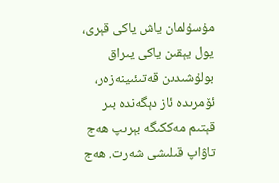مۇسۇلمان ياش ياكى قېرى، يول يېقىن ياكى يىراق بولۇشىدىن قەتىئىينەزەر، ئۆمرىدە ئاز دېگەندە بىر قېتىم مەككىگە بېرىپ ھەج تاۋاپ قىلىشى شەرت. ھەج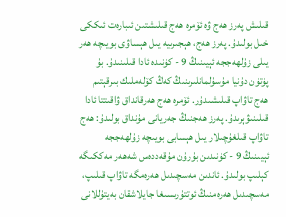قىلىش پەرز ھەج ۋە ئۆمرە ھەج قىلىشتىن ئىبارەت ئىككى خىل بولىدۇ. پەرز ھەج، ھېجىرىيە يىل ھېساۋى بويىچە ھەر يىلى زۇلھەججە ئېيىنىڭ 9 - كۈنىدە ئادا قىلىنىدۇ. بۇ پۈتۈن دۇنيا مۇسۇلمانلىرىنىڭ كەڭ كۆلەملىك بىرقېتىم ھەج تاۋاپ قىلىشىدۇر. ئۆمرە ھەج ھەرقانداق ۋاقىتتا ئادا قىلىنىۋېرىدۇ. پەرز ھەجنىڭ جەريانى مۇنداق بولىدۇ: ھەج تاۋاپ قىلغۇچىلار يىل ھېسابى بويىچە زۇلھەججە ئېيىنىڭ 9 - كۈنىدىن بۇرۇن مۇقەددەس شەھەر مەككىگە كېلىپ بولىدۇ. ئاندىن مەسچىدىل ھەرەمگە تاۋاپ قىلىپ، مەسچىدىل ھەرەمنىڭ ئوتتۇرىسىغا جايلاشقان بەيتۇللانى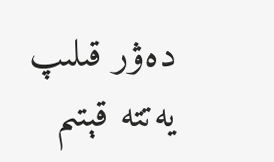دەۋر قىلىپ يەتتە قېتىم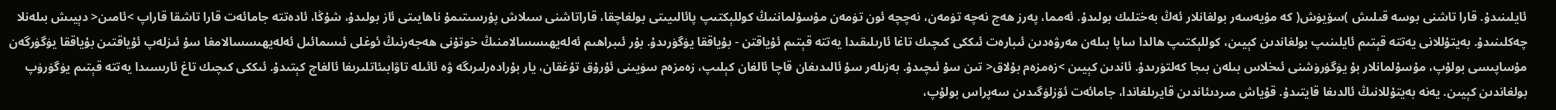ئايلىنىدۇ. قارا تاشنى بوسە قىلىش )سۆيۈش( كە مۇيەسەر بولغانلار ئەڭ بەختلىك بولىدۇ. ئەمما، پەرز ھەج نەچە تۈمەن، نەچچە ئون تۈمەن مۇسۇلماننىڭ كوللېكتىپ پائالىيىتى بولغاچقا، قاراتاشنى سىلاش پۇرسىتىمۇ ناھايىتى ئاز بولىدۇ، شۇڭا، ئادەتتە جامائەت قارا تاشقا قاراپ >ئامىن< دېيىش بىلەنلا چەكلىنىدۇ. بەيتۇللانى يەتتە قېتىم ئايلىنىپ بولغاندىن كېيىن، كوللېكتىپ ھالدا ساپا بىلەن مەرۋەدىن ئىبارەت ئىككى كىچىك تاغا ئارىلىقىدا يەتتە قېتىم ئۇياقتن - بۇياققا يۈگۈرىدۇ. بۇر ئىبراھىم ئەلەيھىسسالامنىڭ خوتۇنى ھەجەرنىڭ ئوغلى ئىسمائىل ئەلەيھىسسالامغا سۇ ئىزلەپ ئۇياقتىن بۇياققا يۈگۈرگەن مۇساپىسى بولۇپ، مۇسۇلمانلار بۇ يۈگۈرۈشنى ئىخلاس بىلەن بىجا كەلتۈرىدۇ. ئاندىن كېيىن >زەمزەم بۇلاق< تىن سۇ ئىچىدۇ. بەزىلەر سۇ ئالىدىغان قاچا ئالغان كېلىپ، زەمزەم سۈيىنى ئۇرۇق تۇغقان، يار بۇرادەرلىرىگە ۋە ئائىلە تاۋابىئاتلىرىغا ئالغاچ كېتىدۇ. ئىككى كىچىك تاغ ئارىسىدا يەتتە قېتىم يۈگۈرۈپ بولغاندىن كېيىن. يەنە بەيتۇللانىڭ ئالدىغا قايتىدۇ. قۇياش مىردىئاندىن قايرىلغاندا، جامائەت ئۆزلۈگىدىن سەپراس بولۇپ،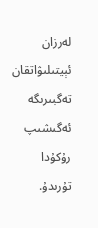لەرزان ئېيتىلىۋاتقان تەگبىرىگە ئەگىشىپ رۇكۇدا تۇرىدۇ.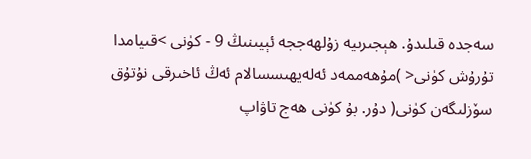سەجدە قىلىدۇ. ھېجىرىيە زۇلھەججە ئېيىنىڭ 9 - كۈنى >قىيامدا تۇرۇش كۈنى< )مۇھەممەد ئەلەيھىسسالام ئەڭ ئاخىرقى نۇتۇق سۆزلىگەن كۈنى( دۇر. بۇ كۈنى ھەج تاۋاپ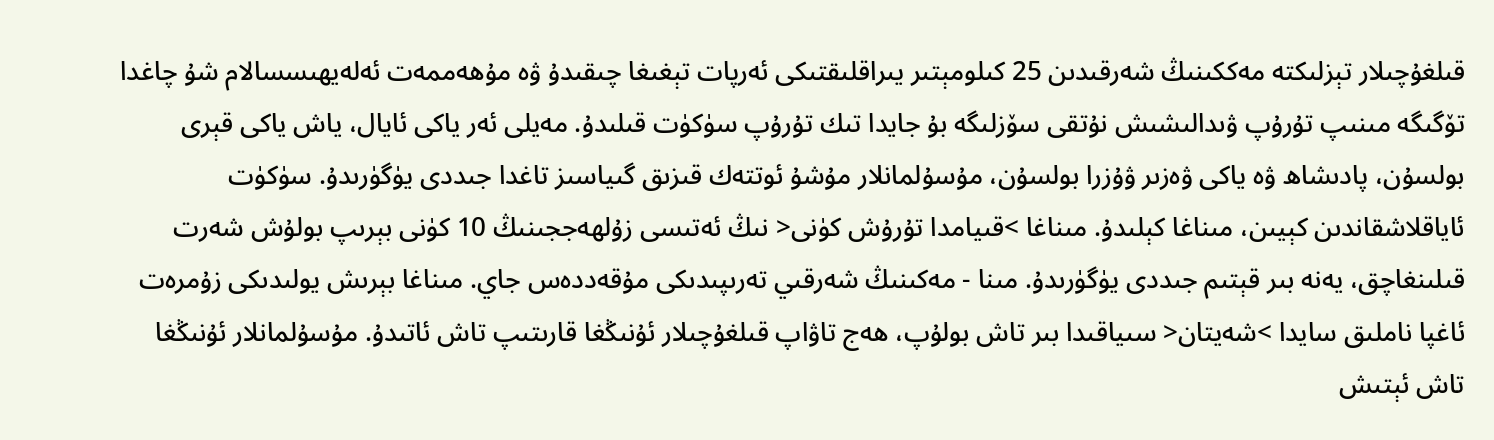قىلغۇچىلار تېزلىكتە مەككىنىڭ شەرقىدىن 25 كىلومېتىر يىراقلىقتىكى ئەرپات تېغىغا چىقىدۇ ۋە مۇھەممەت ئەلەيھىسسالام شۇ چاغدا تۆگىگە مىنىپ تۇرۇپ ۋىدالىشىش نۇتقى سۆزلىگە بۇ جايدا تىك تۇرۇپ سۈكۈت قىلىدۇ. مەيلى ئەر ياكى ئايال، ياش ياكى قېرى بولسۇن، پادىشاھ ۋە ياكى ۋەزىر ۋۇزرا بولسۇن، مۇسۇلمانلار مۇشۇ ئوتتەك قىزىق گىياسىز تاغدا جىددى يۈگۈرىدۇ. سۈكۈت ئاياقلاشقاندىن كېيىن، مىناغا كېلىدۇ. مىناغا >قىيامدا تۇرۇش كۈنى< نىڭ ئەتىسى زۇلھەججىنىڭ 10 كۈنى بېرىپ بولۇش شەرت قىلىنغاچق، يەنە بىر قېتىم جىددى يۈگۈرىدۇ. مىنا - مەكىنىڭ شەرقىي تەرىپىدىكى مۇقەددەس جاي. مىناغا بېرىش يولىدىكى زۇمرەت ئاغپا ناملىق سايدا >شەيتان< سىياقىدا بىر تاش بولۇپ، ھەج تاۋاپ قىلغۇچىلار ئۇنىڭغا قارىتىپ تاش ئاتىدۇ. مۇسۇلمانلار ئۇنىڭغا تاش ئېتىش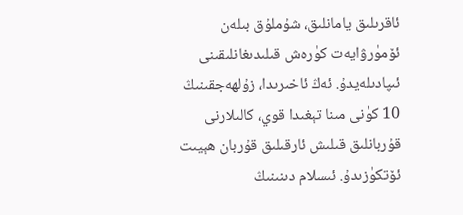ئاقرىلىق يامانلىق، شۇملۇق بىلەن ئۆمۈرۋايەت كۈرەش قىلىدىغانلىقىنى ئىپادىلەيدۇ. ئەڭ ئاخىرىدا، زۇلھەجقىنىڭ 10 كۈنى مىنا تېغىدا قوي، كالىلارنى قۇربانلىق قىلىش ئارقىلىق قۇربان ھېيىت ئۆتكۈزىدۇ. ئىسلام دىنىنىڭ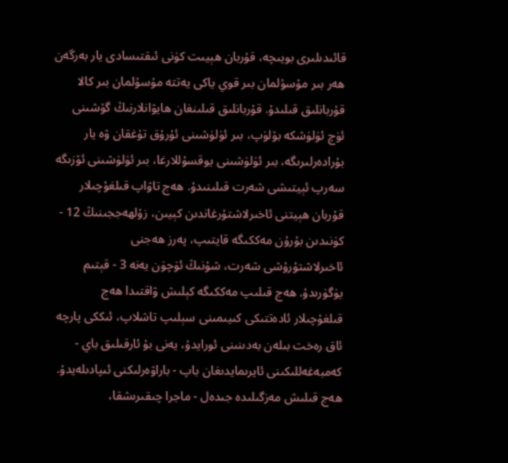قائىدىلىرى بويىچە، قۇربان ھېيىت كۈنى ئىقتىسادى يار بەرگەن ھەر بىر مۇسۇلمان بىر قوي ياكى يەتتە مۇسۇلمان بىر كالا قۇربانلىق قىلىدۇ. قۇربانلىق قىلىنغان ھايۋانلارنىڭ گۆشىنى ئۈچ ئۈلۈشكە بۆلۈپ، بىر ئۈلۈشىنى ئۇرۇق تۇغقان ۋە يار بۇرادەرلىرىگە، بىر ئۈلۈشىنى يوقسۇللارغا، بىر ئۈلۈشىنى ئۆزىگە سەرپ ئېيتىشى شەرت قىلىنىدۇ. ھەج تاۋاپ قىلغۇچىلار قۇربان ھېيتنى ئاخىرلاشتۇرغاندىن كېيىن، زۇلھەججىنىڭ 12 - كۈنىدىن بۇرۇن مەككىگە قايتىپ، پەرز ھەجنى ئاخىرلاشتۇرۇشى شەرت، شۇنىڭ ئۈچۈن يەنە 3 - قېتىم يۈگۈرىدۇ. ھەج قىلىپ مەككىگە كېلىش ۋاقتىدا ھەج قىلغۇچىلار ئادەتتىكى كىيىمىنى سېلىپ تاشلاپ، ئىككى پارچە ئاق رەخت بىلەن بەدىنىنى ئورايدۇ، يەنى بۇ ئارقىلىق باي - كەمبەغەللىكىنى ئايرىمايدىغان باپ - باراۋەرلىكنى ئىپادىلەيدۇ. ھەج قىلىش مەزگىلىدە جىدەل - ماجرا چىقىرىشقا،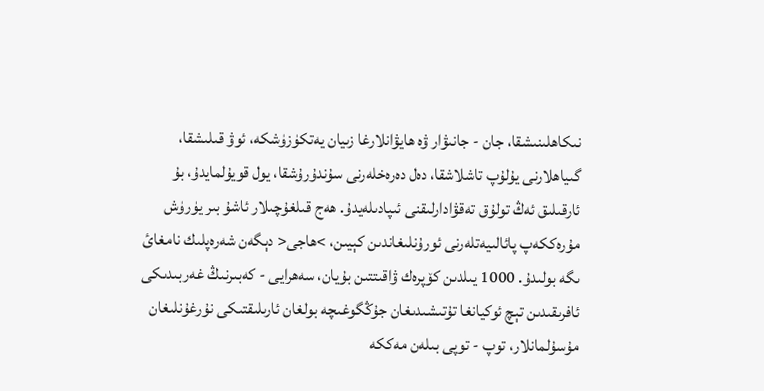نىكاھلىنىشقا، جان - جانىۋار ۋە ھايۋانلارغا زىيان يەتكۈزۈشكە، ئوۋ قىلىشقا، گىياھلارنى يۇلۇپ تاشلاشقا، دەل دەرەخلەرنى سۇندۇرۇشقا، يول قويۇلمايدۇ، بۇ ئارقىلىق ئەڭ تولۇق تەقۋادارلىقنى ئىپادىلەيدۇ. ھەج قىلغۇچىلار ئاشۇ بىر يۈرۈش مۇرەككەپ پائالىيەتلەرنى ئورۇنلىغاندىن كېيىن، >ھاجى< دېگەن شەرەپلىك نامغائ ىگە بولىدۇ. 1000 يىلدىن كۆپرەك ۋاقىتتىن بۇيان، سەھرايى - كەبىرنىڭ غەربىدىكى ئافرىقىدىن تېچ ئوكيانغا تۇتىشىدىغان جۇڭگوغىچە بولغان ئارىلىقتىكى نۇرغۇنلىغان مۇسۇلمانلار، توپ - توپى بىلەن مەككە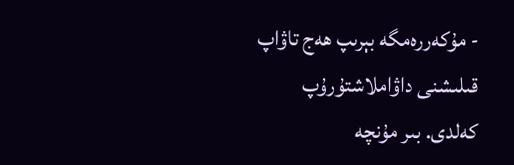- مۇكەررەمگە بېرىپ ھەج تاۋاپ قىلىشنى داۋاملاشتۇرۇپ كەلدى. بىر مۇنچە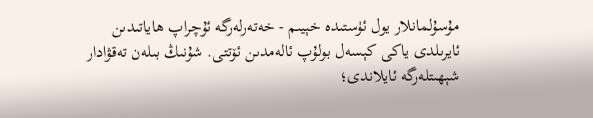مۇسۇلمانلار يول ئۈستىدە خېيىم - خەتەرلەرگە ئۇچراپ ھاياتىدىن ئايرىلدى ياكى كېسەل بولۇپ ئالەمدىن ئۆتتى. شۇنىڭ بىلەن تەقۋادار شېھىتلەرگە ئايلاندى؛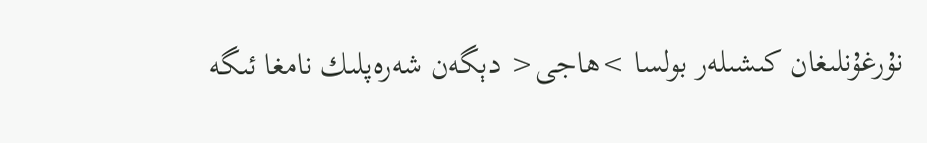نۇرغۇنلىغان كىشىلەر بولسا >ھاجى< دېگەن شەرەپلىك نامغا ئىگە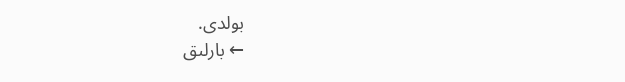بولدى.
← بارلىق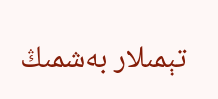تېمىلار بەشمىڭ